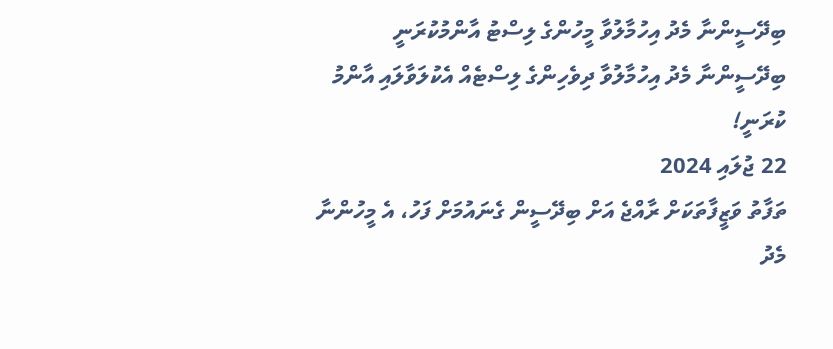ބިދޭސީންނާ މެދު އިހުމާލުވާ މީހުންގެ ލިސްޓު އާންމުކުރަނީ
ބިދޭސީންނާ މެދު އިހުމާލުވާ ދިވެހިންގެ ލިސްޓެއް އެކުލަވާލައި އާންމު ކުރަނީ!
22 ޖުލައި 2024
ތަފާތު ވަޒީފާތަކަށް ރާއްޖެ އަށް ބިދޭސީން ގެނައުމަށް ފަހު، އެ މީހުންނާ މެދު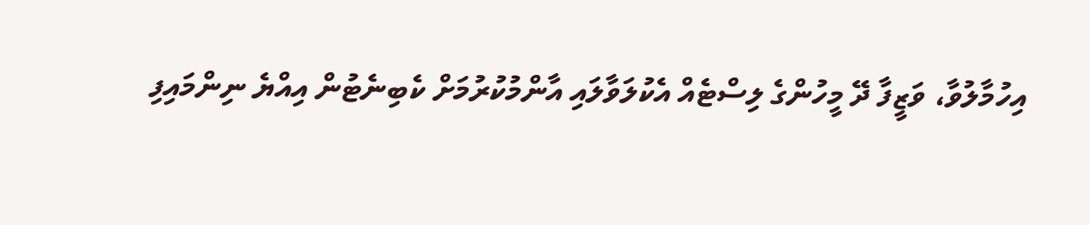އިހުމާލުވާ، ވަޒީފާ ދޭ މީހުންގެ ލިސްޓެއް އެކުލަވާލައި އާންމުކުރުމަށް ކެބިނެޓުން އިއްޔެ ނިންމައިފި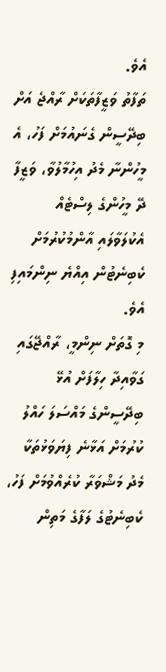އެވެ.
ތަފާތު ވަޒީފާތަކަށް ރާއްޖެ އަށް ބިދޭސީން ގެނައުމަށް ފަހު، އެ މީހުންނާ މެދު އިހުމާލުވާ، ވަޒީފާ ދޭ މީހުންގެ ލިސްޓެއް އެކުލަވާލައި އާންމުކުރުމަށް ކެބިނެޓުން އިއްޔެ ނިންމައިފި އެވެ.
މި ގޮތަށް ނިންމީ، ރާއްޖޭގައި ގަވާއިދާ ހިލާފަށް އުޅޭ ބިދޭސީންގެ މައްސަލަ ހައްލު ކުރުމަށް އަޅާނެ ފިޔަވަޅުތަކާ މެދު މަޝްވަރާ ކުރެއްވުމަށް ފަހު، ކެބިނެޓުގެ ލަފާގެ މަތިން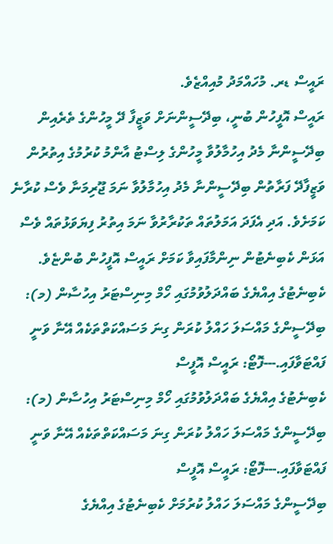ރައީސް ޑރ. މުހައްމަދު މުއިއްޒެވެ.
ރައީސް އޮފީހުން ބުނީ، ބިދޭސީންނަށް ވަޒީފާ ދޭ މީހުންގެ ތެރެއިން ބިދޭސީންނާ މެދު އިހުމާލުވާ މީހުންގެ ލިސްޓު އާންމު ކުރުމުގެ އިތުރުން ވަޒީފާދޭ ފަރާތުން ބިދޭސީންނާ މެދު އިހުމާލުވާ ނަމަ ޖޫރިމަނާ ވެސް ކުރާނެ ކަމަށެވެ. އަދި އެފަދަ އަމަލުތައް ތަކުރާރުވާ ނަމަ އިތުރު ފިޔަވަޅުތައް ވެސް އަޅަން ކެބިނެޓުން ނިންމާފައިވާ ކަމަށް ރައީސް އޮފީހުން ބުންޏެވެ.
ކެބިނެޓުގެ އިއްޔެގެ ބައްދަލުވުމުގައި ހޯމް މިނިސްޓަރު އިހުސާން (މ): ބިދޭސީންގެ މައްސަލަ ހައްލު ކުރަން ގިނަ މަސައްކަތްތަކެއް އޭނާ ވަނީ ފައްޓަވާފައި.---ފޮޓޯ: ރައީސް އޮފީސް
ކެބިނެޓުގެ އިއްޔެގެ ބައްދަލުވުމުގައި ހޯމް މިނިސްޓަރު އިހުސާން (މ): ބިދޭސީންގެ މައްސަލަ ހައްލު ކުރަން ގިނަ މަސައްކަތްތަކެއް އޭނާ ވަނީ ފައްޓަވާފައި.---ފޮޓޯ: ރައީސް އޮފީސް
ބިދޭސީންގެ މައްސަލަ ހައްލު ކުރުމަށް ކެބިނެޓުގެ އިއްޔެގެ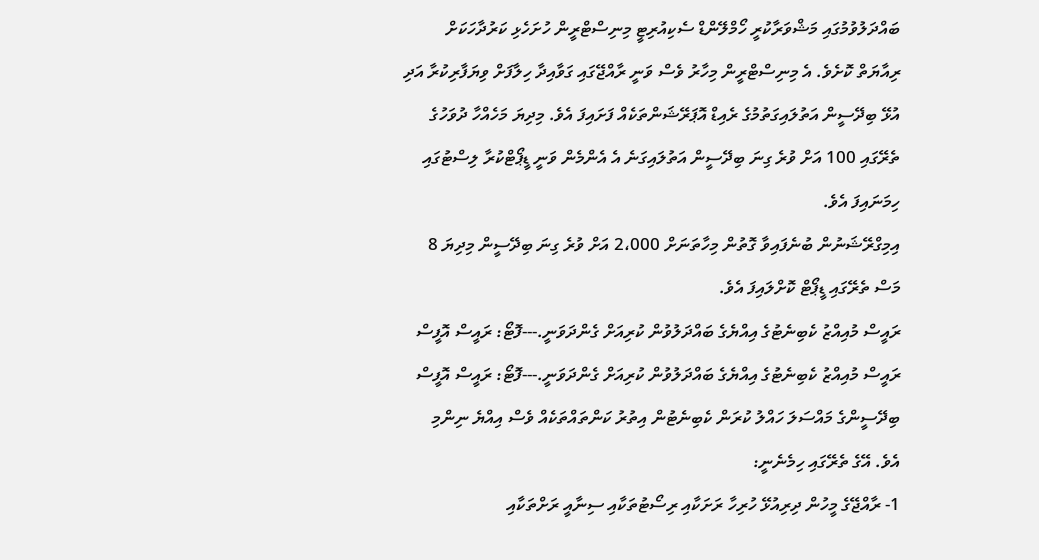ބައްދަލުވުމުގައި މަޝްވަރާކުރީ ހޯމްލޭންޑް ސެކިއުރިޓީ މިނިސްޓްރީން ހުށަހެޅި ކަރުދާހަކަށް ރިއާޔަތް ކޮށެވެ. އެ މިނިސްޓްރީން މިހާރު ވެސް ވަނީ ރާއްޖޭގައި ގަވާއިދާ ހިލާފަށް ވިޔަފާރިކުރާ އަދި އުޅޭ ބިދޭސީން އަތުލައިގަތުމުގެ ރެއިޑް އޮޕަރޭޝަންތަކެއް ފަށައިފަ އެވެ. މިދިޔަ މަހެއްހާ ދުވަހުގެ ތެރޭގައި 100 އަށް ވުރެ ގިނަ ބިދޭސީން އަތުލައިގަނެ އެ އެންމެން ވަނީ ޑީޕޯޓްކުރާ ލިސްޓުގައި ހިމަނައިފަ އެވެ.
އިމިގްރޭޝަނުން ބުނެފައިވާ ގޮތުން މިހާތަނަށް 2،000 އަށް ވުރެ ގިނަ ބިދޭސީން މިދިޔަ 8 މަސް ތެރޭގައި ޑީޕޯޓް ކޮށްލައިފަ އެވެ.
ރައީސް މުއިއްޒު ކެބިނެޓުގެ އިއްޔެގެ ބައްދަލުވުން ކުރިއަށް ގެންދަވަނީ.---ފޮޓޯ: ރައީސް އޮފީސް
ރައީސް މުއިއްޒު ކެބިނެޓުގެ އިއްޔެގެ ބައްދަލުވުން ކުރިއަށް ގެންދަވަނީ.---ފޮޓޯ: ރައީސް އޮފީސް
ބިދޭސީންގެ މައްސަލަ ހައްލު ކުރަން ކެބިނެޓުން އިތުރު ކަންތައްތަކެއް ވެސް އިއްޔެ ނިންމި އެވެ. އޭގެ ތެރޭގައި ހިމެނެނީ:
1- ރާއްޖޭގެ މީހުން ދިރިއުޅޭ ހުރިހާ ރަށަކާއި ރިސޯޓުތަކާއި ސިނާއީ ރަށްތަކާއި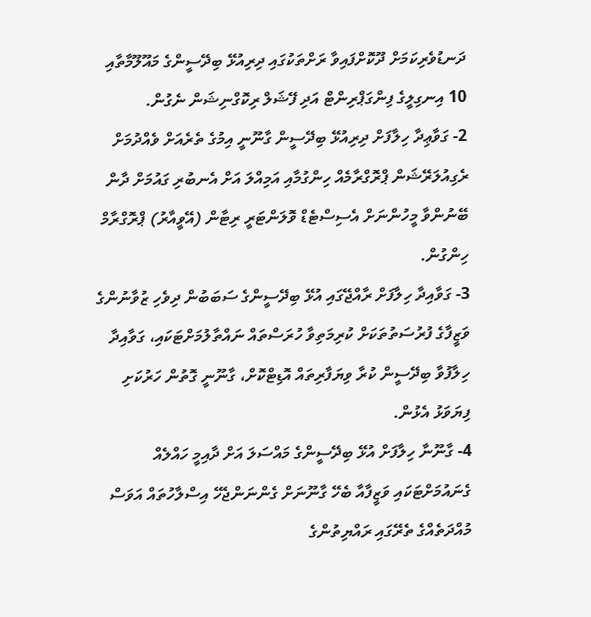ދަނޑުވެރިކަމަށް ދޫކޮށްފައިވާ ރަށްތަކުގައި ދިރިއުޅޭ ބިދޭސީންގެ މައޫލޫމާތާއި 10 އިނގިލީގެ ފިންގަޕްރިންޓް އަދި ފޭޝަލް ރިކޮގްނިޝަން ނެގުން.
2- ގަވާޢިދާ ހިލާފަށް ދިރިއުޅޭ ބިދޭސީން ގާނޫނީ އިމުގެ ތެރެއަށް ވެއްދުމަށް ރެގިއުލަރޭޝަން ޕްރޮގްރާމެއް ހިންގުމާއި އަމިއްލަ އަށް އެނބުރި ގައުމަށް ދާން ބޭނުންވާ މީހުންނަށް އެސިސްޓެޑް ވޮލަންޓަރީ ރިޓާން (އޭވީއާރު) ޕްރޮގްރާމް ހިންގުން.
3- ގަވާއިދާ ހިލާފަށް ރާއްޖޭގައި އުޅޭ ބިދޭސީންގެ ސަބަބުން ދިވެހި ޒުވާނުންގެ ވަޒީފާގެ ފުރުސަތުތަކަށް ކުރިމަތިވާ ހުރަސްތައް ނައްތާލުމަށްޓަކައި، ގަވާއިދާ ހިލާފުވާ ބިދޭސީން ކުރާ ވިޔަފާރިތައް އޮޑިޓްކޮށް، ގާނޫނީ ގޮތުން ހަރުކަށި ފިޔަވަޅު އެޅުން.
4- ގާނޫނާ ހިލާފަށް އުޅޭ ބިދޭސީންގެ މައްސަލަ އަށް ދާއިމީ ހައްލެއް ގެނައުމަށްޓަކައި ވަޒީފާއާ ބެހޭ ގާނޫނަށް ގެންނަންޖެހޭ އިސްލާހުތައް އަވަސް މުއްދަތެއްގެ ތެރޭގައި ރައްޔިތުންގެ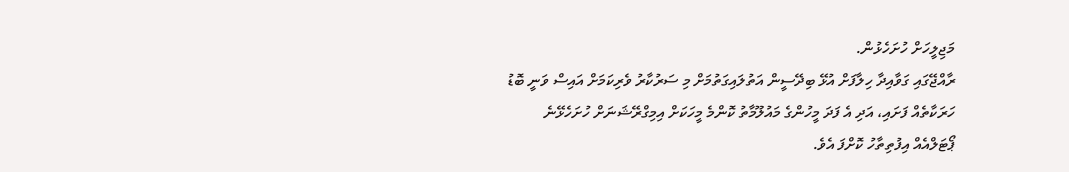މަޖިލީހަށް ހުށަހެޅުން.
ރާއްޖޭގައި ގަވާއިދާ ހިލާފަށް އުޅޭ ބިދޭސީން އަތުލައިގަތުމަށް މި ސަރުކާރު ވެރިކަމަށް އައިސް ވަނީ ބޮޑު ހަރަކާތެއް ފަށައި، އަދި އެ ފަދަ މީހުންގެ މައުލޫމާތު ކޮންމެ މީހަކަށް އިމިގްރޭޝަނަށް ހުށަހެޅޭނެ ޕޯޓަލްއެއް އިފުތިތާހު ކޮށްފަ އެވެ.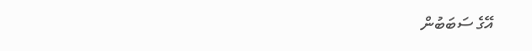އޭގެ ސަބަބުން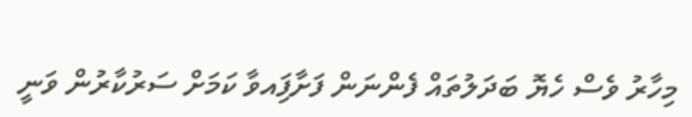މިހާރު ވެސް ހެޔޮ ބަދަލުތައް ފެންނަން ފަށާފަިއވާ ކަމަށް ސަރުކާރުން ވަނީ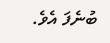ބުނެފަ އެވެ.